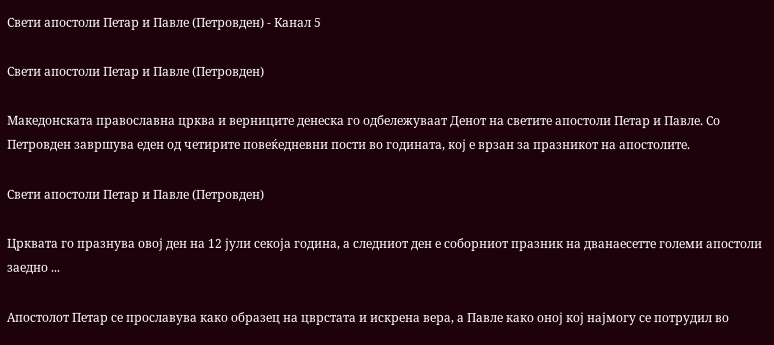Свети апостоли Петар и Павле (Петровден) - Канал 5

Свети апостоли Петар и Павле (Петровден)

Македонската православна црква и верниците денеска го одбележуваат Денот на светите апостоли Петар и Павле. Со Петровден завршува еден од четирите повеќедневни пости во годината, кој е врзан за празникот на апостолите.

Свети апостоли Петар и Павле (Петровден)

Црквата го празнува овој ден на 12 јули секоја година, а следниот ден е соборниот празник на дванаесетте големи апостоли заедно ...

Апостолот Петар се прославува како образец на цврстата и искрена вера, а Павле како оној кој најмогу се потрудил во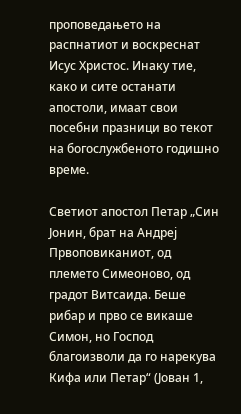проповедањето на распнатиот и воскреснат Исус Христос. Инаку тие, како и сите останати апостоли, имаат свои посебни празници во текот на богослужбеното годишно време.

Светиот апостол Петар „Син Јонин, брат на Андреј Првоповиканиот, од племето Симеоново, од градот Витсаида. Беше рибар и прво се викаше Симон, но Господ благоизволи да го нарекува Кифа или Петар“ (Јован 1,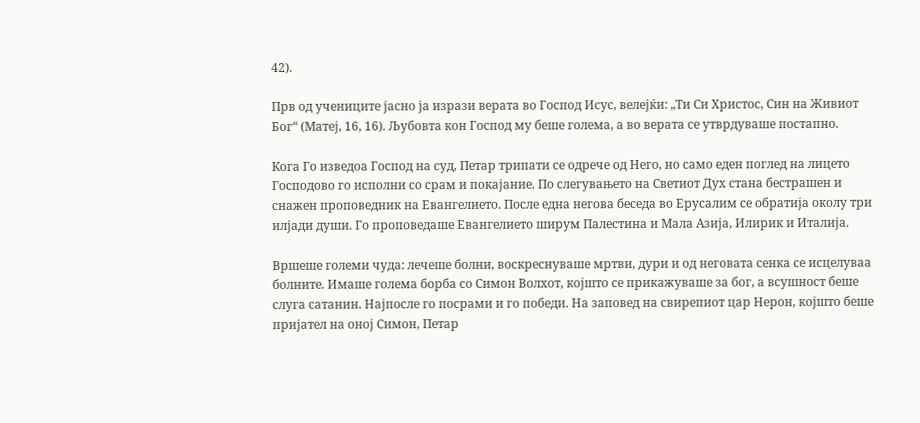42).

Прв од учениците јасно ја изрази верата во Господ Исус, велејќи: „Ти Си Христос, Син на Живиот Бог“ (Матеј, 16, 16). Љубовта кон Господ му беше голема, а во верата се утврдуваше постапно.

Кога Го изведоа Господ на суд, Петар трипати се одрече од Него, но само еден поглед на лицето Господово го исполни со срам и покајание. По слегувањето на Светиот Дух стана бестрашен и снажен проповедник на Евангелието. После една негова беседа во Ерусалим се обратија околу три илјади души. Го проповедаше Евангелието ширум Палестина и Мала Азија, Илирик и Италија.

Вршеше големи чуда: лечеше болни, воскреснуваше мртви, дури и од неговата сенка се исцелуваа болните. Имаше голема борба со Симон Волхот, којшто се прикажуваше за бог, а всушност беше слуга сатанин. Најпосле го посрами и го победи. На заповед на свирепиот цар Нерон, којшто беше пријател на оној Симон, Петар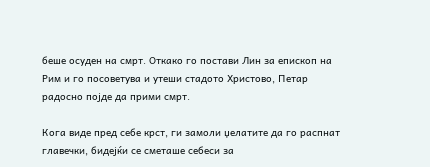беше осуден на смрт. Откако го постави Лин за епископ на Рим и го посоветува и утеши стадото Христово, Петар радосно појде да прими смрт.

Кога виде пред себе крст, ги замоли џелатите да го распнат главечки, бидејќи се сметаше себеси за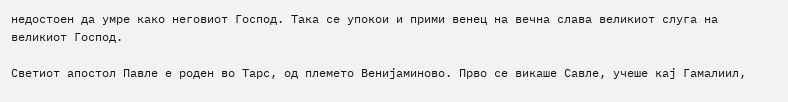недостоен да умре како неговиот Господ. Така се упокои и прими венец на вечна слава великиот слуга на великиот Господ.

Светиот апостол Павле е роден во Тарс, од племето Венијаминово. Прво се викаше Савле, учеше кај Гамалиил,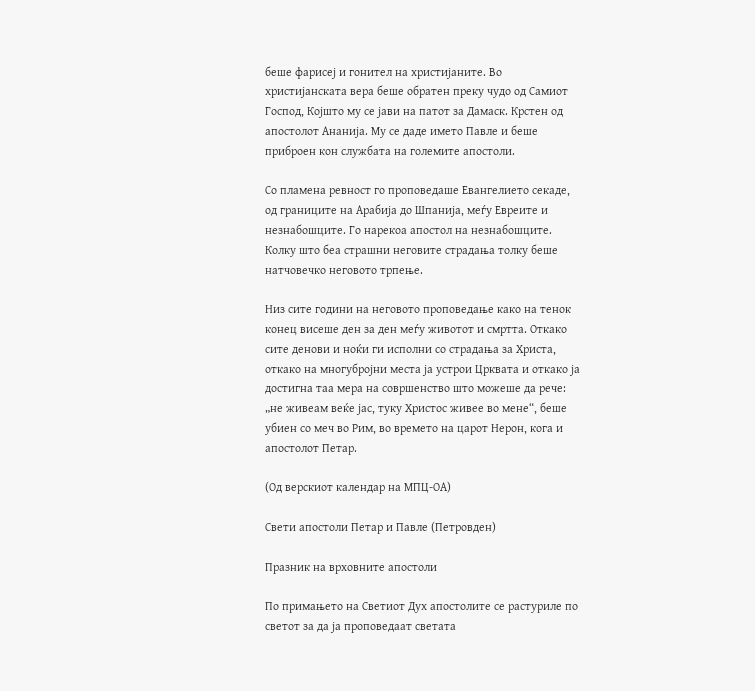беше фарисеј и гонител на христијаните. Во христијанската вера беше обратен преку чудо од Самиот Господ, Којшто му се јави на патот за Дамаск. Крстен од апостолот Ананија. Му се даде името Павле и беше приброен кон службата на големите апостоли.

Со пламена ревност го проповедаше Евангелието секаде, од границите на Арабија до Шпанија, меѓу Евреите и незнабошците. Го нарекоа апостол на незнабошците. Колку што беа страшни неговите страдања толку беше натчовечко неговото трпење.

Низ сите години на неговото проповедање како на тенок конец висеше ден за ден меѓу животот и смртта. Откако сите денови и ноќи ги исполни со страдања за Христа, откако на многубројни места ја устрои Црквата и откако ја достигна таа мера на совршенство што можеше да рече: „не живеам веќе јас, туку Христос живее во мене“, беше убиен со меч во Рим, во времето на царот Нерон, кога и апостолот Петар.

(Од верскиот календар на МПЦ-ОА)

Свети апостоли Петар и Павле (Петровден)

Празник на врховните апостоли

По примањето на Светиот Дух апостолите се растуриле по светот за да ја проповедаат светата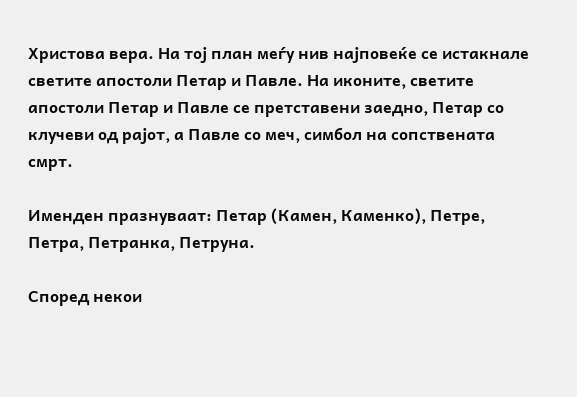Христова вера. На тој план меѓу нив најповеќе се истакнале светите апостоли Петар и Павле. На иконите, светите апостоли Петар и Павле се претставени заедно, Петар со клучеви од рајот, а Павле со меч, симбол на сопствената смрт.

Именден празнуваат: Петар (Камен, Каменко), Петре, Петра, Петранка, Петруна.

Според некои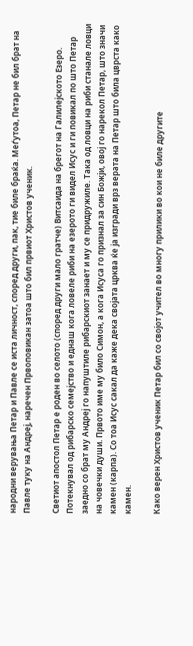народни верувања Петар и Павле се иста личност, според други, пак, тие биле браќа. Меѓутоа, Петар не бил брат на Павле туку на Андреј, наречен Првоповикан затоа што бил првиот Христов ученик.

Светиот апостол Петар е роден во селото (според други мало гратче) Витсаида на брегот на Галилејското Езеро. Потекнувал од рибарско семејство и еднаш кога ловеле риби на езерото ги видел Исус и ги повикал по што Петар заедно со брат му Андреј го напуштиле рибарскиот занает и му се придружиле. Така од ловци на риби станале ловци на човечки души. Првото име му било Симон, а кога Исуса го признал за син Божји, овој го нарекол Петар, што значи камен (карпа). Со тоа Исус сакал да каже дека својата црква ќе ја изгради врз верата на Петар што била цврста како камен.

Како верен Христов ученик Петар бил со својот учител во многу прилики во кои не биле другите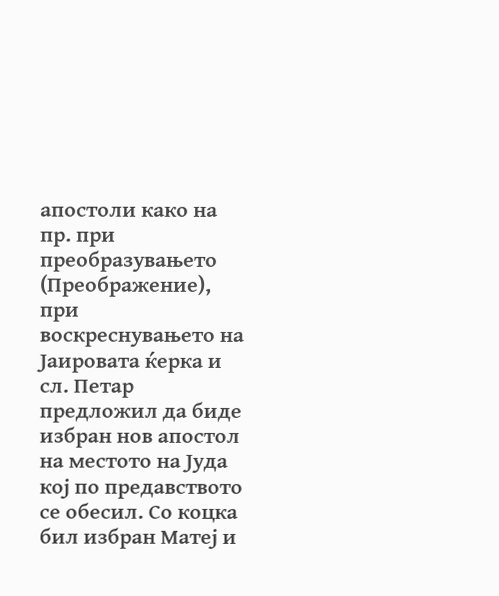апостоли како на пр. при преобразувањето (Преображение), при воскреснувањето на Јаировата ќерка и сл. Петар предложил да биде избран нов апостол на местото на Јуда кој по предавството се обесил. Со коцка бил избран Матеј и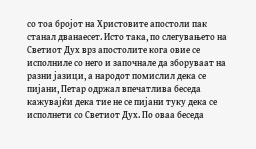со тоа бројот на Христовите апостоли пак станал дванаесет. Исто така, по слегувањето на Светиот Дух врз апостолите кога овие се исполниле со него и започнале да зборуваат на разни јазици, а народот помислил дека се пијани, Петар одржал впечатлива беседа кажувајќи дека тие не се пијани туку дека се исполнети со Светиот Дух. По оваа беседа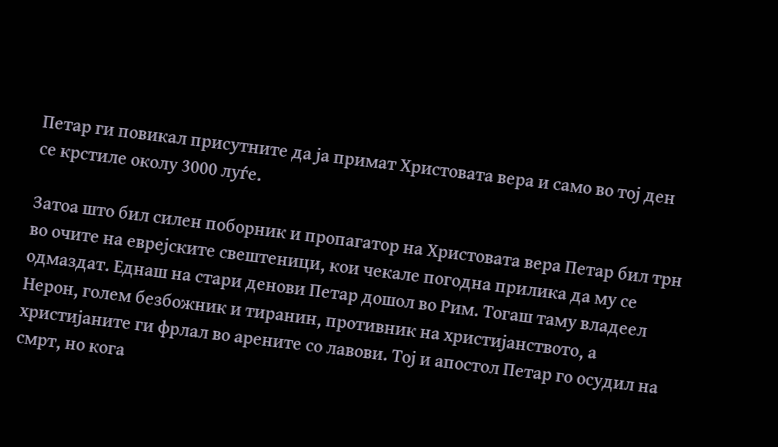Петар ги повикал присутните да ја примат Христовата вера и само во тој ден се крстиле околу 3000 луѓе.

Затоа што бил силен поборник и пропагатор на Христовата вера Петар бил трн во очите на еврејските свештеници, кои чекале погодна прилика да му се одмаздат. Еднаш на стари денови Петар дошол во Рим. Тогаш таму владеел Нерон, голем безбожник и тиранин, противник на христијанството, а христијаните ги фрлал во арените со лавови. Тој и апостол Петар го осудил на смрт, но кога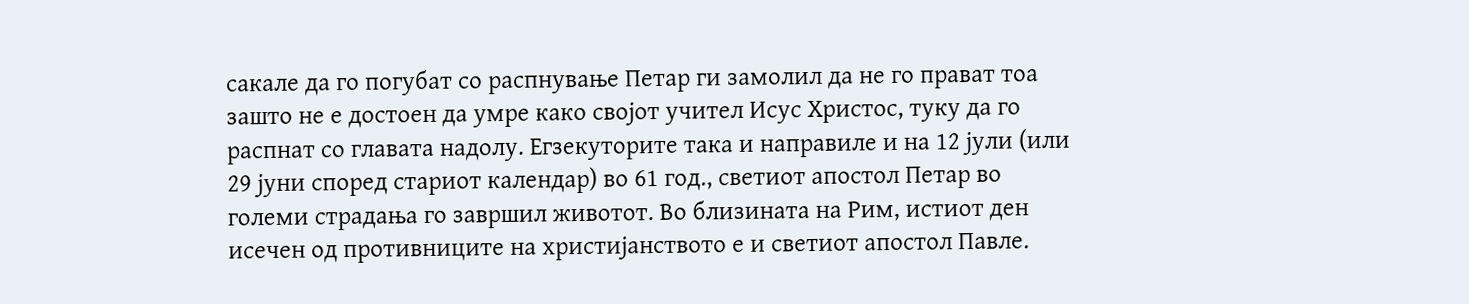сакале да го погубат со распнување Петар ги замолил да не го прават тоа зашто не е достоен да умре како својот учител Исус Христос, туку да го распнат со главата надолу. Егзекуторите така и направиле и на 12 јули (или 29 јуни според стариот календар) во 61 год., светиот апостол Петар во големи страдања го завршил животот. Во близината на Рим, истиот ден исечен од противниците на христијанството е и светиот апостол Павле.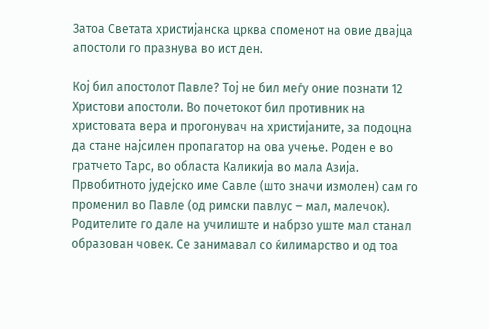Затоа Светата христијанска црква споменот на овие двајца апостоли го празнува во ист ден.

Кој бил апостолот Павле? Тој не бил меѓу оние познати 12 Христови апостоли. Во почетокот бил противник на христовата вера и прогонувач на христијаните, за подоцна да стане најсилен пропагатор на ова учење. Роден е во гратчето Тарс, во областа Каликија во мала Азија. Првобитното јудејско име Савле (што значи измолен) сам го променил во Павле (од римски павлус ‒ мал, малечок). Родителите го дале на училиште и набрзо уште мал станал образован човек. Се занимавал со ќилимарство и од тоа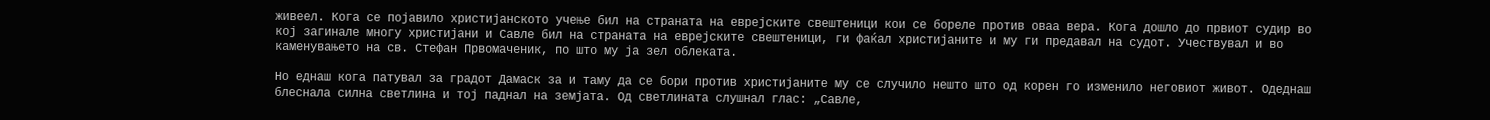живеел. Кога се појавило христијанското учење бил на страната на еврејските свештеници кои се бореле против оваа вера. Кога дошло до првиот судир во кој загинале многу христијани и Савле бил на страната на еврејските свештеници, ги фаќал христијаните и му ги предавал на судот. Учествувал и во каменувањето на св. Стефан Првомаченик, по што му ја зел облеката.

Но еднаш кога патувал за градот Дамаск за и таму да се бори против христијаните му се случило нешто што од корен го изменило неговиот живот. Одеднаш блеснала силна светлина и тој паднал на земјата. Од светлината слушнал глас: „Савле,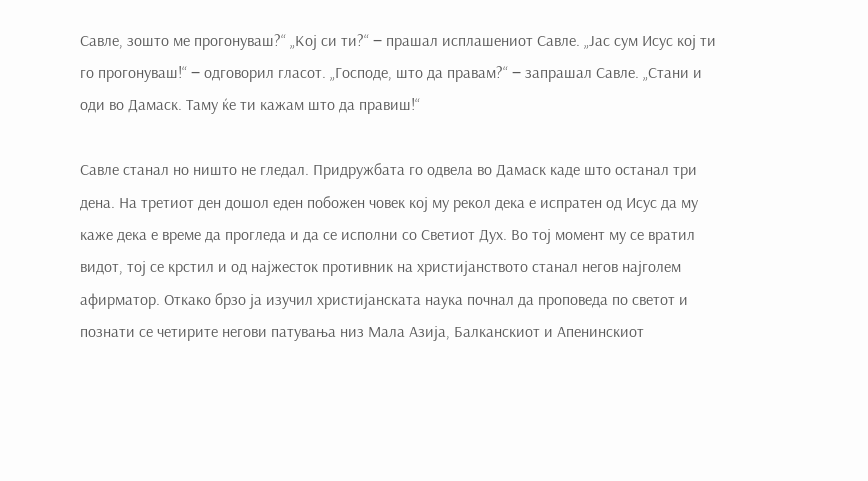Савле, зошто ме прогонуваш?“ „Кој си ти?“ ‒ прашал исплашениот Савле. „Јас сум Исус кој ти го прогонуваш!“ ‒ одговорил гласот. „Господе, што да правам?“ ‒ запрашал Савле. „Стани и оди во Дамаск. Таму ќе ти кажам што да правиш!“

Савле станал но ништо не гледал. Придружбата го одвела во Дамаск каде што останал три дена. На третиот ден дошол еден побожен човек кој му рекол дека е испратен од Исус да му каже дека е време да прогледа и да се исполни со Светиот Дух. Во тој момент му се вратил видот, тој се крстил и од најжесток противник на христијанството станал негов најголем афирматор. Откако брзо ја изучил христијанската наука почнал да проповеда по светот и познати се четирите негови патувања низ Мала Азија, Балканскиот и Апенинскиот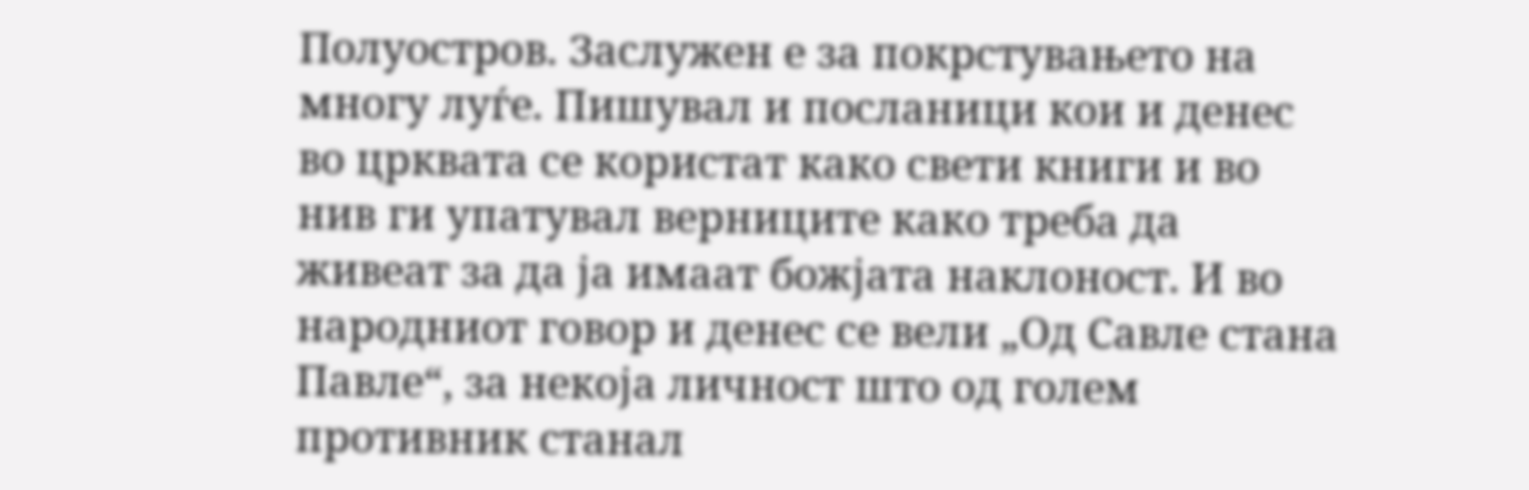Полуостров. Заслужен е за покрстувањето на многу луѓе. Пишувал и посланици кои и денес во црквата се користат како свети книги и во нив ги упатувал верниците како треба да живеат за да ја имаат божјата наклоност. И во народниот говор и денес се вели „Од Савле стана Павле“, за некоја личност што од голем противник станал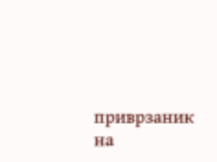приврзаник на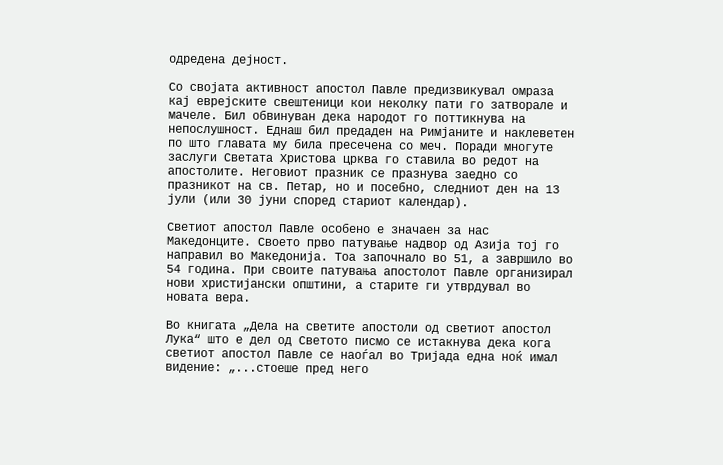одредена дејност.

Со својата активност апостол Павле предизвикувал омраза кај еврејските свештеници кои неколку пати го затворале и мачеле. Бил обвинуван дека народот го поттикнува на непослушност. Еднаш бил предаден на Римјаните и наклеветен по што главата му била пресечена со меч. Поради многуте заслуги Светата Христова црква го ставила во редот на апостолите. Неговиот празник се празнува заедно со празникот на св. Петар, но и посебно, следниот ден на 13 јули (или 30 јуни според стариот календар).

Светиот апостол Павле особено е значаен за нас Македонците. Своето прво патување надвор од Азија тој го направил во Македонија. Тоа започнало во 51, а завршило во 54 година. При своите патувања апостолот Павле организирал нови христијански општини, а старите ги утврдувал во новата вера.

Во книгата „Дела на светите апостоли од светиот апостол Лука“ што е дел од Светото писмо се истакнува дека кога светиот апостол Павле се наоѓал во Тријада една ноќ имал видение: „...стоеше пред него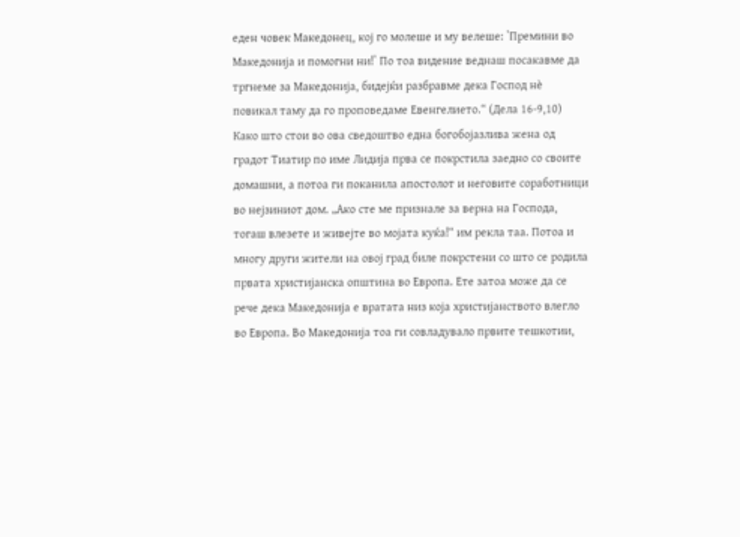еден човек Македонец, кој го молеше и му велеше: ʼПремини во Македонија и помогни ни!ʼ По тоа видение веднаш посакавме да тргнеме за Македонија, бидејќи разбравме дека Господ нè повикал таму да го проповедаме Евенгелието.“ (Дела 16-9,10) Како што стои во ова сведоштво една богобојазлива жена од градот Тиатир по име Лидија прва се покрстила заедно со своите домашни, а потоа ги поканила апостолот и неговите соработници во нејзиниот дом. „Ако сте ме признале за верна на Господа, тогаш влезете и живејте во мојата куќа!“ им рекла таа. Потоа и многу други жители на овој град биле покрстени со што се родила првата христијанска општина во Европа. Ете затоа може да се рече дека Македонија е вратата низ која христијанството влегло во Европа. Во Македонија тоа ги совладувало првите тешкотии,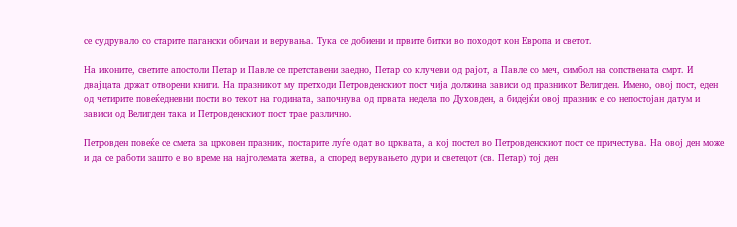се судрувало со старите пагански обичаи и верувања. Тука се добиени и првите битки во походот кон Европа и светот.

На иконите, светите апостоли Петар и Павле се претставени заедно, Петар со клучеви од рајот, а Павле со меч, симбол на сопствената смрт. И двајцата држат отворени книги. На празникот му претходи Петровденскиот пост чија должина зависи од празникот Велигден. Имено, овој пост, еден од четирите повеќедневни пости во текот на годината, започнува од првата недела по Духовден, а бидејќи овој празник е со непостојан датум и зависи од Велигден така и Петровденскиот пост трае различно.

Петровден повеќе се смета за црковен празник, постарите луѓе одат во црквата, а кој постел во Петровденскиот пост се причестува. На овој ден може и да се работи зашто е во време на најголемата жетва, а според верувањето дури и светецот (св. Петар) тој ден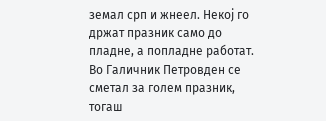земал срп и жнеел. Некој го држат празник само до пладне, а попладне работат. Во Галичник Петровден се сметал за голем празник, тогаш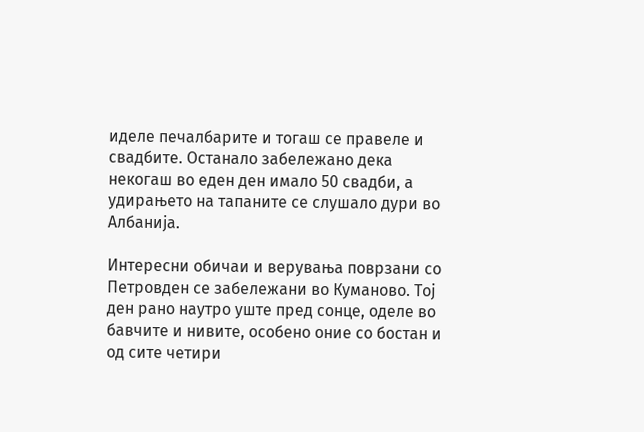иделе печалбарите и тогаш се правеле и свадбите. Останало забележано дека некогаш во еден ден имало 50 свадби, а удирањето на тапаните се слушало дури во Албанија.

Интересни обичаи и верувања поврзани со Петровден се забележани во Куманово. Тој ден рано наутро уште пред сонце, оделе во бавчите и нивите, особено оние со бостан и од сите четири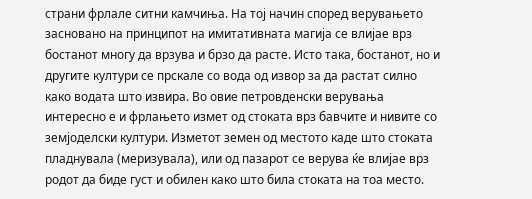страни фрлале ситни камчиња. На тој начин според верувањето засновано на принципот на имитативната магија се влијае врз бостанот многу да врзува и брзо да расте. Исто така, бостанот, но и другите култури се прскале со вода од извор за да растат силно како водата што извира. Во овие петровденски верувања интересно е и фрлањето измет од стоката врз бавчите и нивите со земјоделски култури. Изметот земен од местото каде што стоката пладнувала (меризувала), или од пазарот се верува ќе влијае врз родот да биде густ и обилен како што била стоката на тоа место.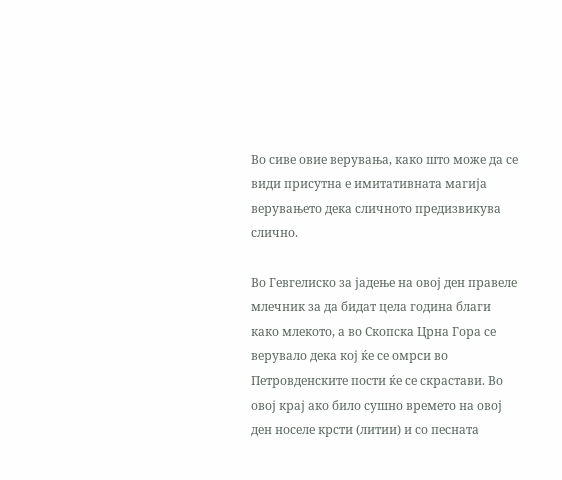Во сиве овие верувања, како што може да се види присутна е имитативната магија верувањето дека сличното предизвикува слично.

Во Гевгелиско за јадење на овој ден правеле млечник за да бидат цела година благи како млекото, а во Скопска Црна Гора се верувало дека кој ќе се омрси во Петровденските пости ќе се скрастави. Во овој крај ако било сушно времето на овој ден носеле крсти (литии) и со песната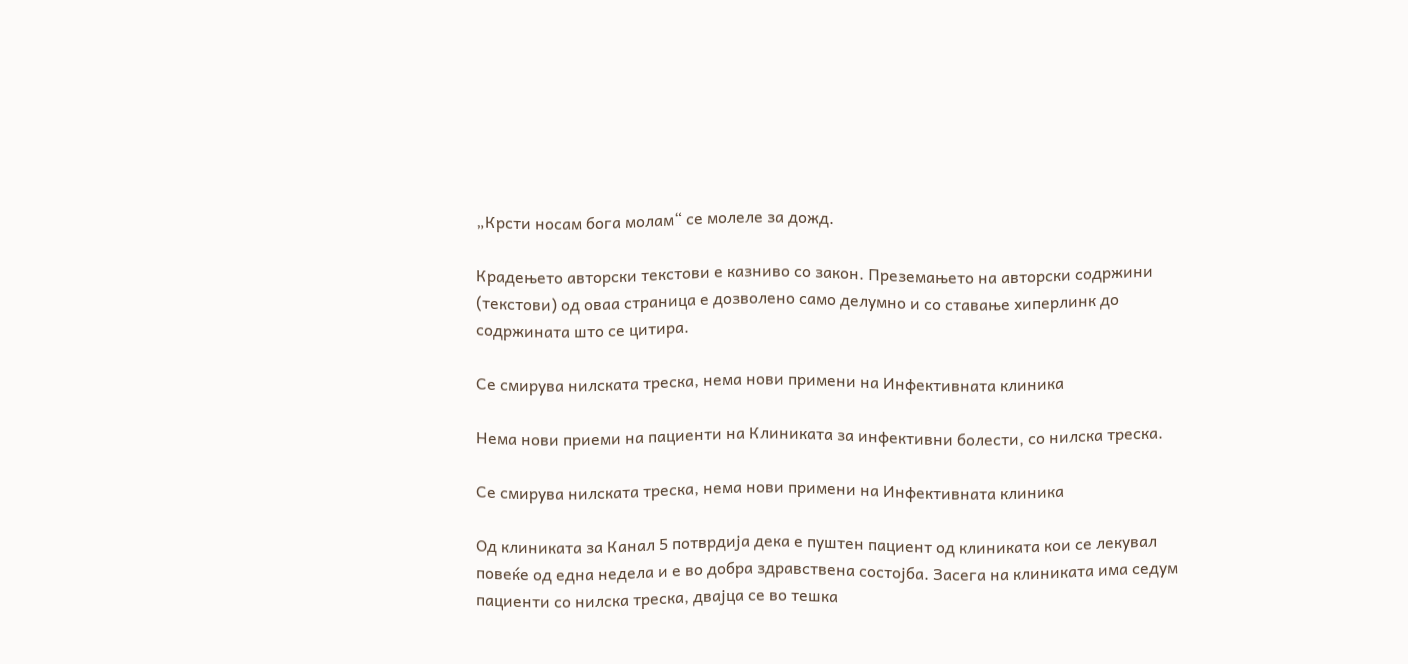„Крсти носам бога молам“ се молеле за дожд.

Крадењето авторски текстови е казниво со закон. Преземањето на авторски содржини (текстови) од оваа страница е дозволено само делумно и со ставање хиперлинк до содржината што се цитира.

Се смирува нилската треска, нема нови примени на Инфективната клиника

Нема нови приеми на пациенти на Клиниката за инфективни болести, со нилска треска.

Се смирува нилската треска, нема нови примени на Инфективната клиника

Од клиниката за Канал 5 потврдија дека е пуштен пациент од клиниката кои се лекувал повеќе од една недела и е во добра здравствена состојба. Засега на клиниката има седум пациенти со нилска треска, двајца се во тешка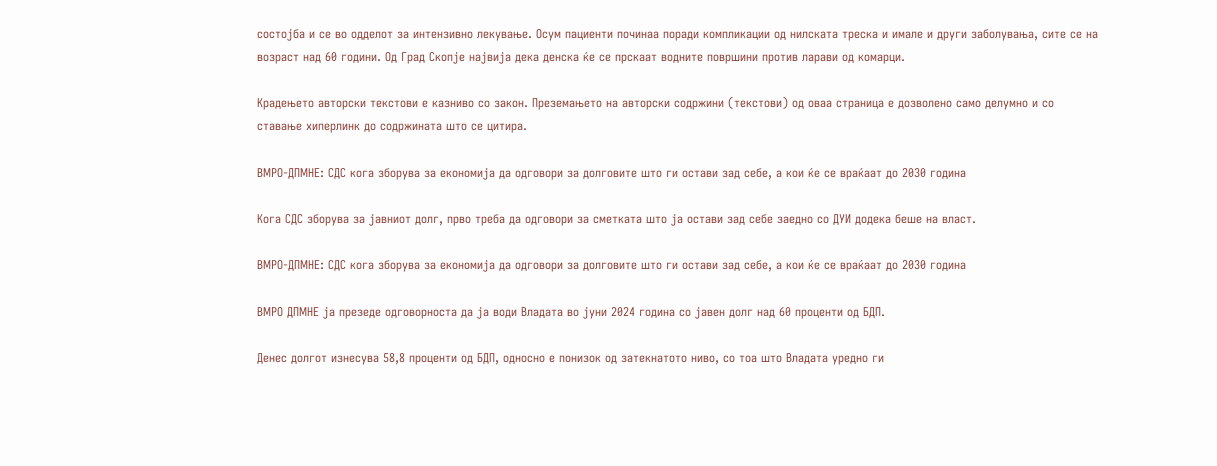состојба и се во одделот за интензивно лекување. Осум пациенти починаа поради компликации од нилската треска и имале и други заболувања, сите се на возраст над 60 години. Од Град Скопје највија дека денска ќе се прскаат водните површини против ларави од комарци.

Крадењето авторски текстови е казниво со закон. Преземањето на авторски содржини (текстови) од оваа страница е дозволено само делумно и со ставање хиперлинк до содржината што се цитира.

ВМРО-ДПМНЕ: СДС кога зборува за економија да одговори за долговите што ги остави зад себе, а кои ќе се враќаат до 2030 година

Кога СДС зборува за јавниот долг, прво треба да одговори за сметката што ја остави зад себе заедно со ДУИ додека беше на власт.

ВМРО-ДПМНЕ: СДС кога зборува за економија да одговори за долговите што ги остави зад себе, а кои ќе се враќаат до 2030 година

ВМРО ДПМНЕ ја презеде одговорноста да ја води Владата во јуни 2024 година со јавен долг над 60 проценти од БДП.

Денес долгот изнесува 58,8 проценти од БДП, односно е понизок од затекнатото ниво, со тоа што Владата уредно ги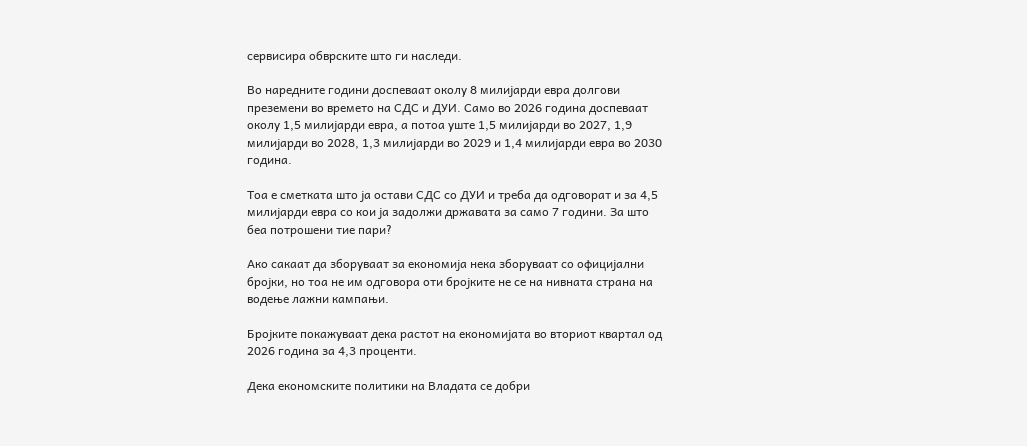сервисира обврските што ги наследи.

Во наредните години доспеваат околу 8 милијарди евра долгови преземени во времето на СДС и ДУИ. Само во 2026 година доспеваат околу 1,5 милијарди евра, а потоа уште 1,5 милијарди во 2027, 1,9 милијарди во 2028, 1,3 милијарди во 2029 и 1,4 милијарди евра во 2030 година.

Тоа е сметката што ја остави СДС со ДУИ и треба да одговорат и за 4,5 милијарди евра со кои ја задолжи државата за само 7 години. За што беа потрошени тие пари?

Ако сакаат да зборуваат за економија нека зборуваат со официјални бројки, но тоа не им одговора оти бројките не се на нивната страна на водење лажни кампањи.

Бројките покажуваат дека растот на економијата во вториот квартал од 2026 година за 4,3 проценти.

Дека економските политики на Владата се добри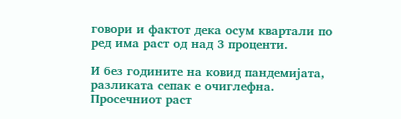говори и фактот дека осум квартали по ред има раст од над 3 проценти.

И без годините на ковид пандемијата, разликата сепак е очиглефна. Просечниот раст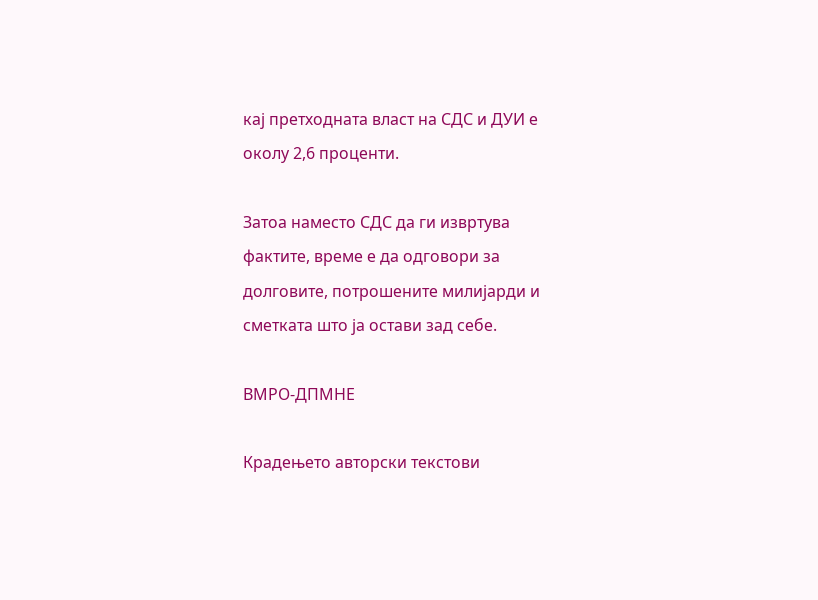кај претходната власт на СДС и ДУИ е околу 2,6 проценти.

Затоа наместо СДС да ги извртyва фактите, време е да одговори за долговите, потрошените милијарди и сметката што ја остави зад себе.

ВМРО-ДПМНЕ

Крадењето авторски текстови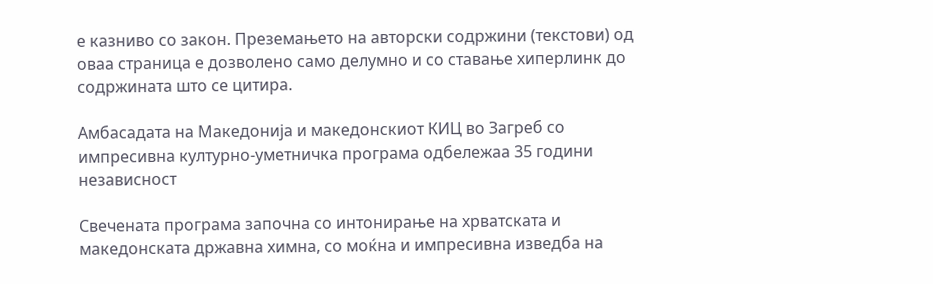е казниво со закон. Преземањето на авторски содржини (текстови) од оваа страница е дозволено само делумно и со ставање хиперлинк до содржината што се цитира.

Амбасадата на Македонија и македонскиот КИЦ во Загреб со импресивна културно-уметничка програма одбележаа 35 години независност

Свечената програма започна со интонирање на хрватската и македонската државна химна, со моќна и импресивна изведба на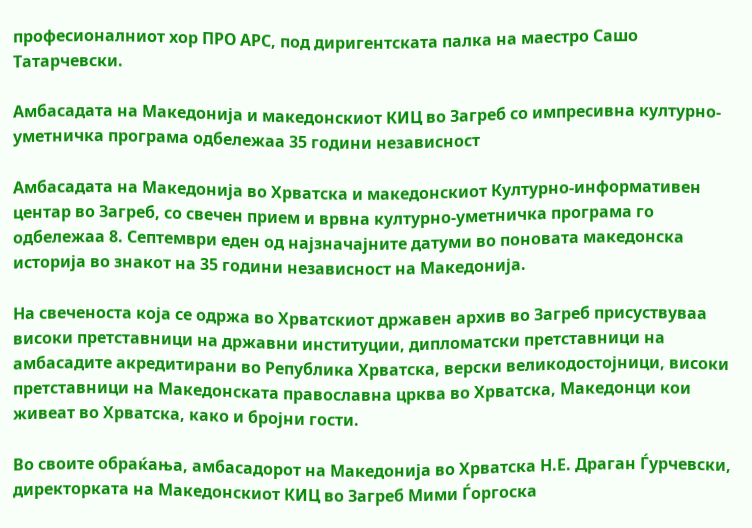професионалниот хор ПРО АРС, под диригентската палка на маестро Сашо Татарчевски.

Амбасадата на Македонија и македонскиот КИЦ во Загреб со импресивна културно-уметничка програма одбележаа 35 години независност

Амбасадата на Македонија во Хрватска и македонскиот Културно-информативен центар во Загреб, со свечен прием и врвна културно-уметничка програма го одбележаа 8. Септември еден од најзначајните датуми во поновата македонска историја во знакот на 35 години независност на Македонија.

На свеченоста која се одржа во Хрватскиот државен архив во Загреб присуствуваа високи претставници на државни институции, дипломатски претставници на амбасадите акредитирани во Република Хрватска, верски великодостојници, високи претставници на Македонската православна црква во Хрватска, Македонци кои живеат во Хрватска, како и бројни гости.

Во своите обраќања, амбасадорот на Македонија во Хрватска Н.Е. Драган Ѓурчевски, директорката на Македонскиот КИЦ во Загреб Мими Ѓоргоска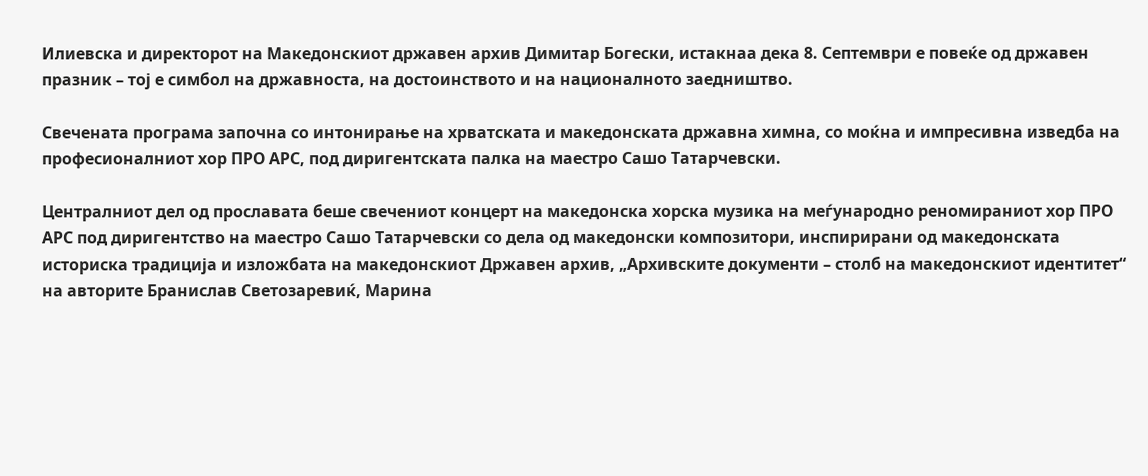Илиевска и директорот на Македонскиот државен архив Димитар Богески, истакнаа дека 8. Септември е повеќе од државен празник – тој е симбол на државноста, на достоинството и на националното заедништво.

Свечената програма започна со интонирање на хрватската и македонската државна химна, со моќна и импресивна изведба на професионалниот хор ПРО АРС, под диригентската палка на маестро Сашо Татарчевски.

Централниот дел од прославата беше свечениот концерт на македонска хорска музика на меѓународно реномираниот хор ПРО АРС под диригентство на маестро Сашо Татарчевски со дела од македонски композитори, инспирирани од македонската историска традиција и изложбата на македонскиот Државен архив, „Архивските документи – столб на македонскиот идентитет“ на авторите Бранислав Светозаревиќ, Марина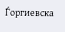Ѓоргиевска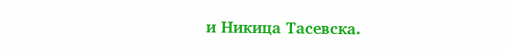и Никица Тасевска.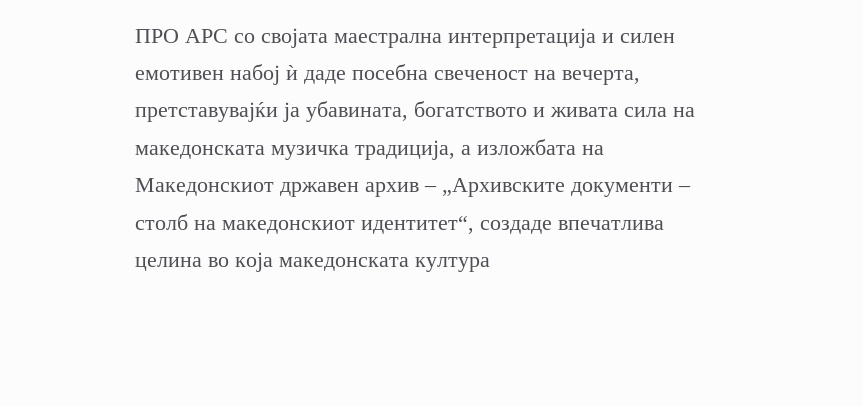ПРО АРС со својата маестрална интерпретација и силен емотивен набој ѝ даде посебна свеченост на вечерта, претставувајќи ја убавината, богатството и живата сила на македонската музичка традиција, а изложбата на Македонскиот државен архив – „Архивските документи – столб на македонскиот идентитет“, создаде впечатлива целина во која македонската култура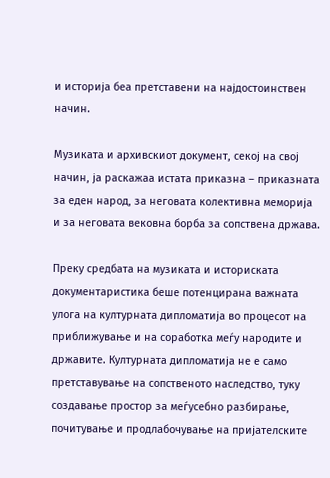и историја беа претставени на најдостоинствен начин.

Музиката и архивскиот документ, секој на свој начин, ја раскажаа истата приказна – приказната за еден народ, за неговата колективна меморија и за неговата вековна борба за сопствена држава.

Преку средбата на музиката и историската документаристика беше потенцирана важната улога на културната дипломатија во процесот на приближување и на соработка меѓу народите и државите. Културната дипломатија не е само претставување на сопственото наследство, туку создавање простор за меѓусебно разбирање, почитување и продлабочување на пријателските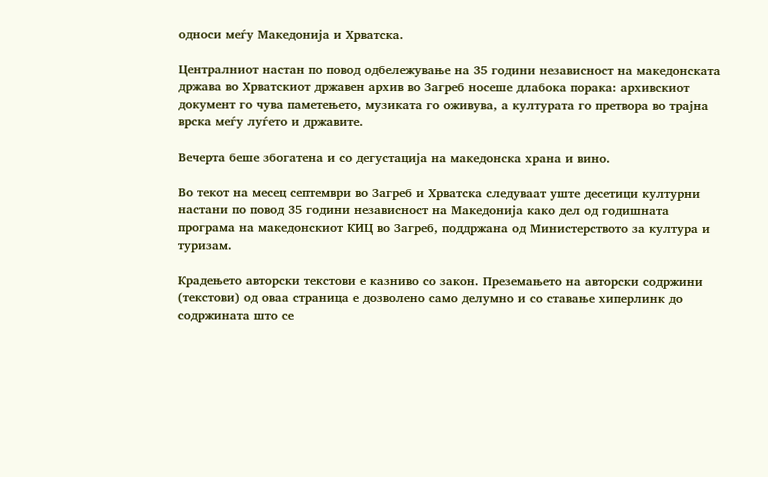односи меѓу Македонија и Хрватска.

Централниот настан по повод одбележување на 35 години независност на македонската држава во Хрватскиот државен архив во Загреб носеше длабока порака: архивскиот документ го чува паметењето, музиката го оживува, а културата го претвора во трајна врска меѓу луѓето и државите.

Вечерта беше збогатена и со дегустација на македонска храна и вино.

Во текот на месец септември во Загреб и Хрватска следуваат уште десетици културни настани по повод 35 години независност на Македонија како дел од годишната програма на македонскиот КИЦ во Загреб, поддржана од Министерството за култура и туризам.

Крадењето авторски текстови е казниво со закон. Преземањето на авторски содржини (текстови) од оваа страница е дозволено само делумно и со ставање хиперлинк до содржината што се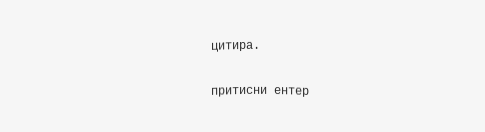цитира.

притисни ентер